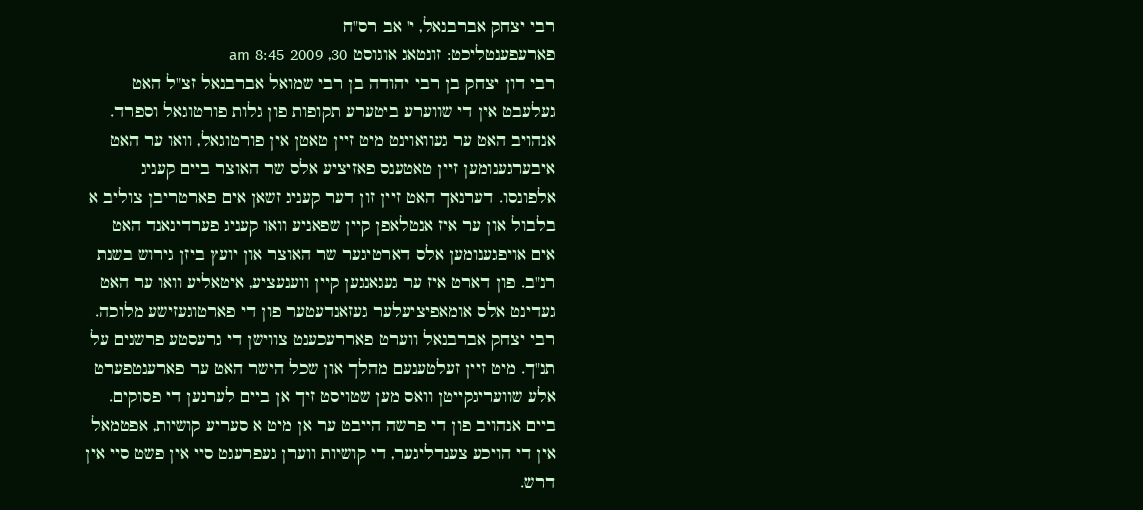רבי יצחק אברבנאל, י' אב רס"ח
פארעפענטליכט: זונטאג אוגוסט 30, 2009 8:45 am
רבי דון יצחק בן רבי יהודה בן רבי שמואל אברבנאל זצ"ל האט געלעבט אין די שווערע ביטערע תקופות פון גלות פורטוגאל וספרד. אנהויב האט ער געוואוינט מיט זיין טאטן אין פורטוגאל, וואו ער האט איבערגענומען זיין טאטענס פאזיציע אלס שר האוצר ביים קעניג אלפונסו. דערנאך האט זיין זון דער קעניג זשאן אים פארטריבן צוליב א בלבול און ער איז אנטלאפן קיין שפאניע וואו קעניג פערדינאנד האט אים אויפגענומען אלס דארטיגער שר האוצר און יועץ ביזן גירוש בשנת רנ"ב. פון דארט איז ער געגאנגען קיין ווענעציע, איטאליע וואו ער האט געדינט אלס אומאפיציעלער געזאנדעטער פון די פארטוגעזישע מלוכה.
רבי יצחק אברבנאל ווערט פאררעכענט צווישן די גרעסטע פרשנים על תנ"ך. מיט זיין זעלטענעם מהלך און שכל הישר האט ער פארענטפערט אלע שוועריגקייטן וואס מען שטויסט זיך אן ביים לערנען די פסוקים.
ביים אנהויב פון די פרשה הייבט ער אן מיט א סעריע קושיות, אפטמאל אין די הויכע צענדליגער, די קושיות ווערן געפרעגט סיי אין פשט סיי אין דרש.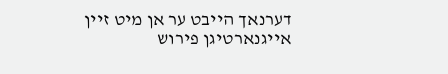דערנאך הייבט ער אן מיט זיין אייגנארטיגן פירוש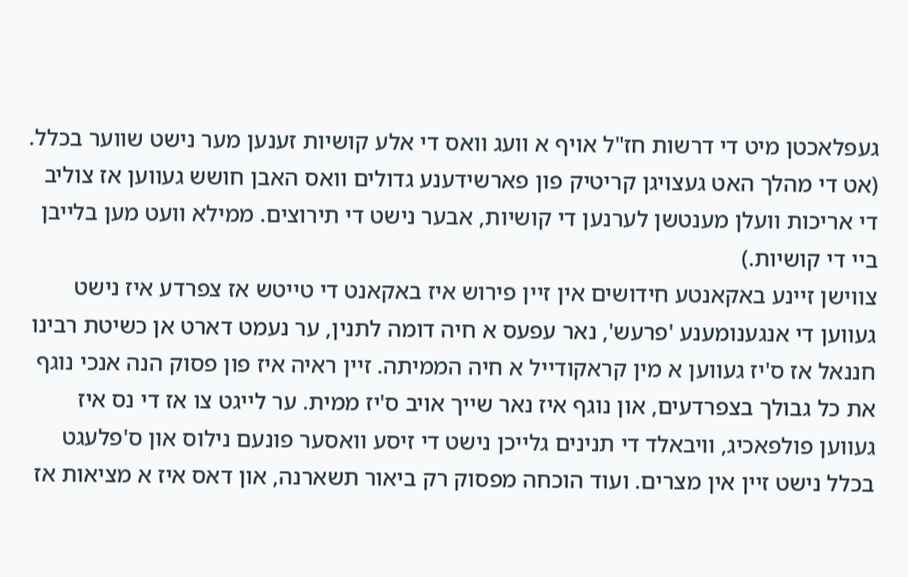געפלאכטן מיט די דרשות חז"ל אויף א וועג וואס די אלע קושיות זענען מער נישט שווער בכלל.
(אט די מהלך האט געצויגן קריטיק פון פארשידענע גדולים וואס האבן חושש געווען אז צוליב די אריכות וועלן מענטשן לערנען די קושיות, אבער נישט די תירוצים. ממילא וועט מען בלייבן ביי די קושיות.)
צווישן זיינע באקאנטע חידושים אין זיין פירוש איז באקאנט די טייטש אז צפרדע איז נישט געווען די אנגענומענע 'פרעש', נאר עפעס א חיה דומה לתנין, ער נעמט דארט אן כשיטת רבינו חננאל אז ס'יז געווען א מין קראקודייל א חיה הממיתה. זיין ראיה איז פון פסוק הנה אנכי נוגף את כל גבולך בצפרדעים, און נוגף איז נאר שייך אויב ס'יז ממית. ער לייגט צו אז די נס איז געווען פולפאכיג, וויבאלד די תנינים גלייכן נישט די זיסע וואסער פונעם נילוס און ס'פלעגט בכלל נישט זיין אין מצרים. ועוד הוכחה מפסוק רק ביאור תשארנה, און דאס איז א מציאות אז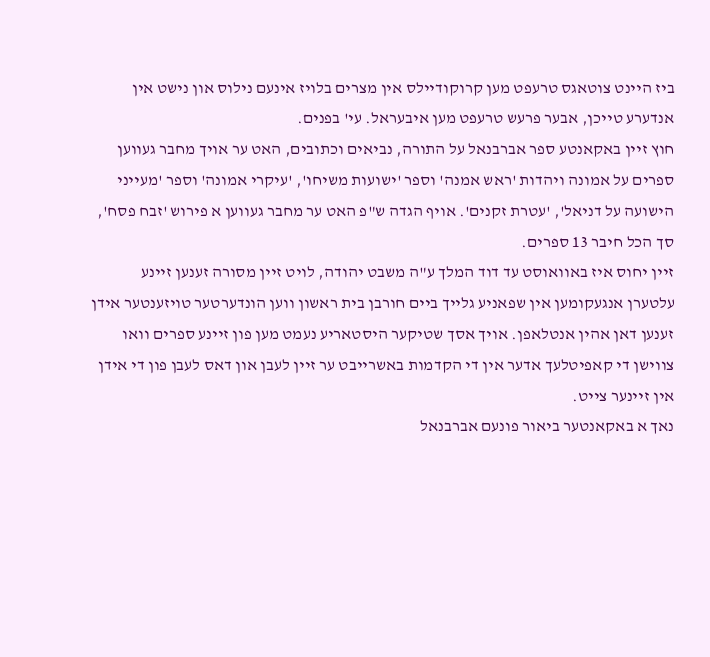ביז היינט צוטאגס טרעפט מען קרוקודיילס אין מצרים בלויז אינעם נילוס און נישט אין אנדערע טייכן, אבער פרעש טרעפט מען איבעראל. עי' בפנים.
חוץ זיין באקאנטע ספר אברבנאל על התורה, נביאים וכתובים, האט ער אויך מחבר געווען ספרים על אמונה ויהדות 'ראש אמנה' וספר 'ישועות משיחו', 'עיקרי אמונה' וספר 'מעייני הישועה על דניאל', 'עטרת זקנים'. אויף הגדה ש"פ האט ער מחבר געווען א פירוש 'זבח פסח', סך הכל חיבר 13 ספרים.
זיין יחוס איז באוואוסט עד דוד המלך ע"ה משבט יהודה, לויט זיין מסורה זענען זיינע עלטערן אנגעקומען אין שפאניע גלייך ביים חורבן בית ראשון ווען הונדערטער טויזענטער אידן זענען דאן אהין אנטלאפן. אויך אסך שטיקער היסטאריע נעמט מען פון זיינע ספרים וואו צווישן די קאפיטלעך אדער אין די הקדמות באשרייבט ער זיין לעבן און דאס לעבן פון די אידן אין זיינער צייט.
נאך א באקאנטער ביאור פונעם אברבנאל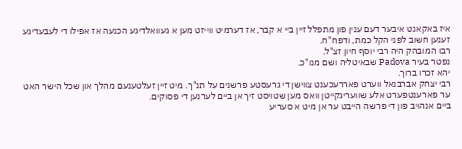איז באקאנט איבער דעם ענין פון מתפלל זיין ביי א קבר, אז דערמיט ווייזט מען א געוואלדיגע הכנעה אז אפילו די לעבעדיגע זענען חשוב לפני הקל כמת, ודפח"ח.
רבו המובהק היה רבי יוסף חיון זצ"ל.
נפטר בעיר Padova שבאיטליה ושם מנו"כ.
יהא זכרו ברוך.
רבי יצחק אברבנאל ווערט פאררעכענט צווישן די גרעסטע פרשנים על תנ"ך. מיט זיין זעלטענעם מהלך און שכל הישר האט ער פארענטפערט אלע שוועריגקייטן וואס מען שטויסט זיך אן ביים לערנען די פסוקים.
ביים אנהויב פון די פרשה הייבט ער אן מיט א סעריע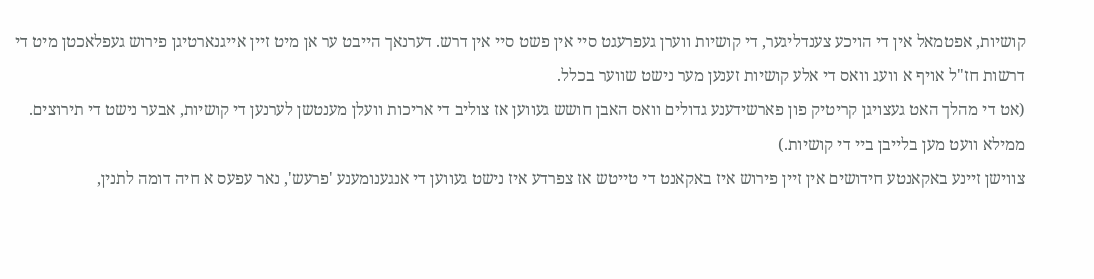קושיות, אפטמאל אין די הויכע צענדליגער, די קושיות ווערן געפרעגט סיי אין פשט סיי אין דרש. דערנאך הייבט ער אן מיט זיין אייגנארטיגן פירוש געפלאכטן מיט די דרשות חז"ל אויף א וועג וואס די אלע קושיות זענען מער נישט שווער בכלל.
(אט די מהלך האט געצויגן קריטיק פון פארשידענע גדולים וואס האבן חושש געווען אז צוליב די אריכות וועלן מענטשן לערנען די קושיות, אבער נישט די תירוצים. ממילא וועט מען בלייבן ביי די קושיות.)
צווישן זיינע באקאנטע חידושים אין זיין פירוש איז באקאנט די טייטש אז צפרדע איז נישט געווען די אנגענומענע 'פרעש', נאר עפעס א חיה דומה לתנין,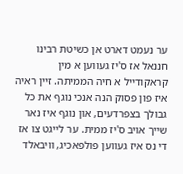ער נעמט דארט אן כשיטת רבינו חננאל אז ס'יז געווען א מין קראקודייל א חיה הממיתה. זיין ראיה איז פון פסוק הנה אנכי נוגף את כל גבולך בצפרדעים, און נוגף איז נאר שייך אויב ס'יז ממית. ער לייגט צו אז די נס איז געווען פולפאכיג, וויבאלד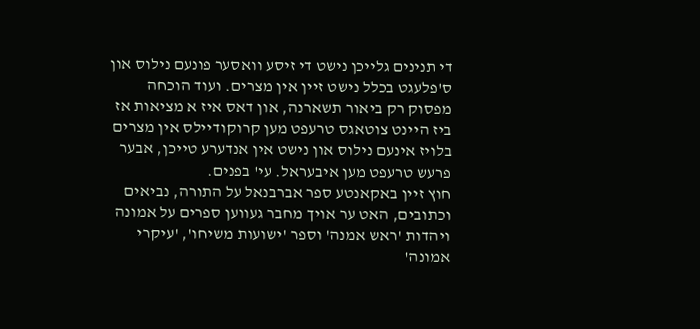די תנינים גלייכן נישט די זיסע וואסער פונעם נילוס און ס'פלעגט בכלל נישט זיין אין מצרים. ועוד הוכחה מפסוק רק ביאור תשארנה, און דאס איז א מציאות אז ביז היינט צוטאגס טרעפט מען קרוקודיילס אין מצרים בלויז אינעם נילוס און נישט אין אנדערע טייכן, אבער פרעש טרעפט מען איבעראל. עי' בפנים.
חוץ זיין באקאנטע ספר אברבנאל על התורה, נביאים וכתובים, האט ער אויך מחבר געווען ספרים על אמונה ויהדות 'ראש אמנה' וספר 'ישועות משיחו', 'עיקרי אמונה'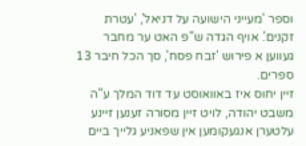וספר 'מעייני הישועה על דניאל', 'עטרת זקנים'. אויף הגדה ש"פ האט ער מחבר געווען א פירוש 'זבח פסח', סך הכל חיבר 13 ספרים.
זיין יחוס איז באוואוסט עד דוד המלך ע"ה משבט יהודה, לויט זיין מסורה זענען זיינע עלטערן אנגעקומען אין שפאניע גלייך ביים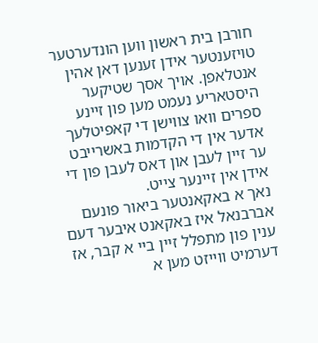חורבן בית ראשון ווען הונדערטער טויזענטער אידן זענען דאן אהין אנטלאפן. אויך אסך שטיקער היסטאריע נעמט מען פון זיינע ספרים וואו צווישן די קאפיטלעך אדער אין די הקדמות באשרייבט ער זיין לעבן און דאס לעבן פון די אידן אין זיינער צייט.
נאך א באקאנטער ביאור פונעם אברבנאל איז באקאנט איבער דעם ענין פון מתפלל זיין ביי א קבר, אז דערמיט ווייזט מען א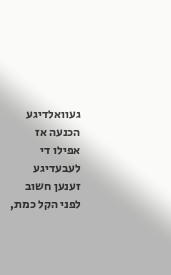געוואלדיגע הכנעה אז אפילו די לעבעדיגע זענען חשוב לפני הקל כמת,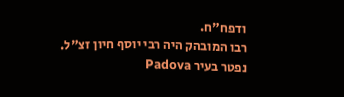ודפח"ח.
רבו המובהק היה רבי יוסף חיון זצ"ל.
נפטר בעיר Padova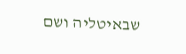שבאיטליה ושם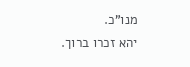מנו"כ.
יהא זכרו ברוך.